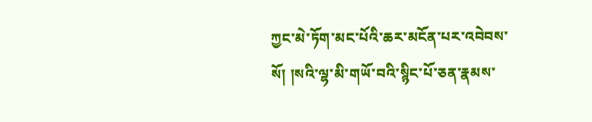ཀྱང་མེ་ཏོག་མང་པོའི་ཆར་མངོན་པར་འབེབས་སོ། །སའི་ལྷ་མི་གཡོ་བའི་སྙིང་པོ་ཅན་རྣམས་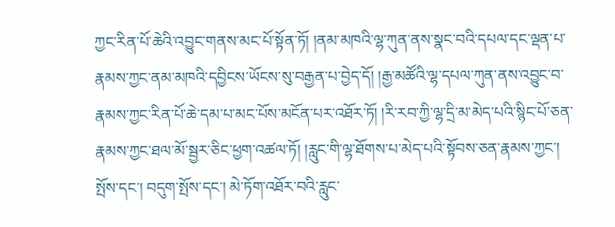ཀྱང་རིན་པོ་ཆེའི་འབྱུང་གནས་མང་པོ་སྟོན་ཏོ། །ནམ་མཁའི་ལྷ་ཀུན་ནས་སྣང་བའི་དཔལ་དང་ལྡན་པ་རྣམས་ཀྱང་ནམ་མཁའི་དབྱིངས་ཡོངས་སུ་བརྒྱན་པ་བྱེད་དོ། །རྒྱ་མཚོའི་ལྷ་དཔལ་ཀུན་ནས་འབྱུང་བ་རྣམས་ཀྱང་རིན་པོ་ཆེ་དམ་པ་མང་པོས་མངོན་པར་འཐོར་ཏོ། །རི་རབ་ཀྱི་ལྷ་དྲི་མ་མེད་པའི་སྙིང་པོ་ཅན་རྣམས་ཀྱང་ཐལ་མོ་སྦྱར་ཅིང་ཕྱག་འཚལ་ཏོ། །རླུང་གི་ལྷ་ཐོགས་པ་མེད་པའི་སྟོབས་ཅན་རྣམས་ཀྱང་། སྤོས་དང་། བདུག་སྤོས་དང་། མེ་ཏོག་འཐོར་བའི་རླུང་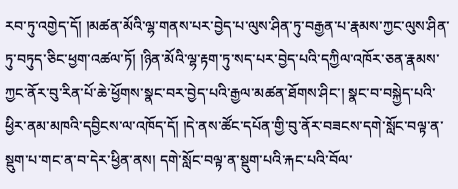རབ་ཏུ་འགྱེད་དོ། །མཚན་མོའི་ལྷ་གནས་པར་བྱེད་པ་ལུས་ཤིན་ཏུ་བརྒྱན་པ་རྣམས་ཀྱང་ལུས་ཤིན་ཏུ་བཏུད་ཅིང་ཕྱག་འཚལ་ཏོ། །ཉིན་མོའི་ལྷ་རྟག་ཏུ་སད་པར་བྱེད་པའི་དཀྱིལ་འཁོར་ཅན་རྣམས་ཀྱང་ནོར་བུ་རིན་པོ་ཆེ་ཕྱོགས་སྣང་བར་བྱེད་པའི་རྒྱལ་མཚན་ཐོགས་ཤིང་། སྣང་བ་བསྐྱེད་པའི་ཕྱིར་ནམ་མཁའི་དབྱིངས་ལ་འཁོད་དོ། །དེ་ནས་ཚོང་དཔོན་གྱི་བུ་ནོར་བཟངས་དགེ་སློང་བལྟ་ན་སྡུག་པ་གང་ན་བ་དེར་ཕྱིན་ནས། དགེ་སློང་བལྟ་ན་སྡུག་པའི་རྐང་པའི་བོལ་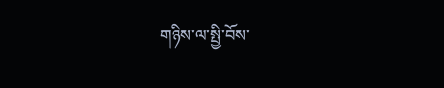གཉིས་ལ་སྤྱི་བོས་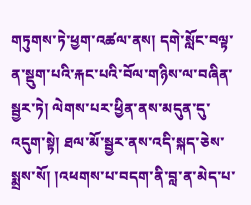གཏུགས་ཏེ་ཕྱག་འཚལ་ནས། དགེ་སློང་བལྟ་ན་སྡུག་པའི་རྐང་པའི་བོལ་གཉིས་ལ་བཞིན་སྦྱར་ཏེ། ལེགས་པར་ཕྱིན་ནས་མདུན་དུ་འདུག་སྟེ། ཐལ་མོ་སྦྱར་ནས་འདི་སྐད་ཅེས་སྨྲས་སོ། །འཕགས་པ་བདག་ནི་བླ་ན་མེད་པ་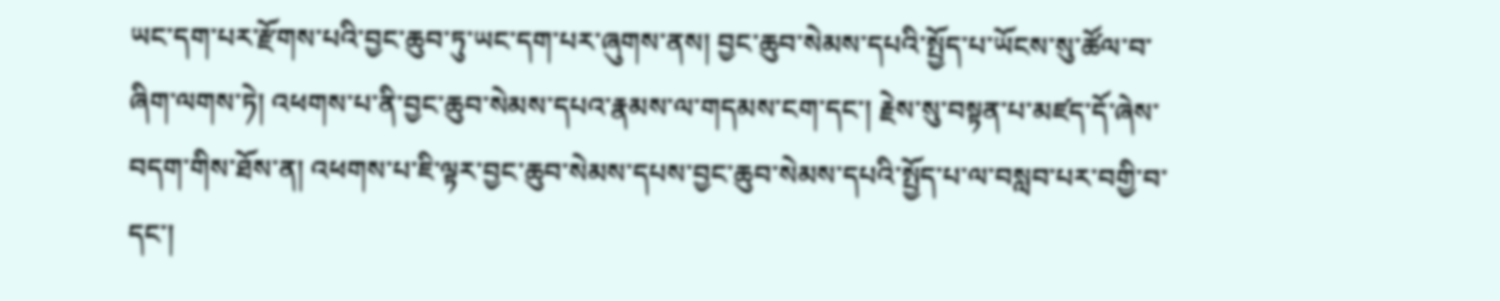ཡང་དག་པར་རྫོགས་པའི་བྱང་ཆུབ་ཏུ་ཡང་དག་པར་ཞུགས་ནས། བྱང་ཆུབ་སེམས་དཔའི་སྤྱོད་པ་ཡོངས་སུ་ཚོལ་བ་ཞིག་ལགས་ཏེ། འཕགས་པ་ནི་བྱང་ཆུབ་སེམས་དཔའ་རྣམས་ལ་གདམས་ངག་དང་། རྗེས་སུ་བསྟན་པ་མཛད་དོ་ཞེས་བདག་གིས་ཐོས་ན། འཕགས་པ་ཇི་ལྟར་བྱང་ཆུབ་སེམས་དཔས་བྱང་ཆུབ་སེམས་དཔའི་སྤྱོད་པ་ལ་བསླབ་པར་བགྱི་བ་དང་།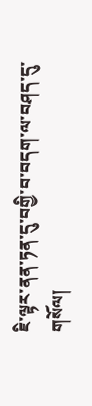ཇི་ལྟར་ནན་ཏན་དུ་བགྱི་བ་བདག་ལ་བཤད་དུ་གསོལ།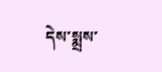དེས་སྨྲས་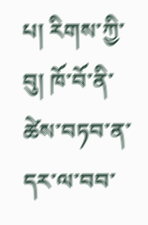པ། རིགས་ཀྱི་བུ། ཁོ་བོ་ནི་ཚེས་བཏབ་ན་དར་ལ་བབ་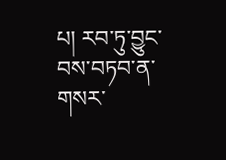པ། རབ་ཏུ་བྱུང་བས་བཏབ་ན་གསར་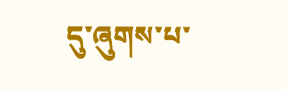དུ་ཞུགས་པ་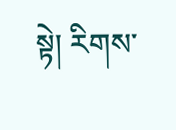སྟེ། རིགས་